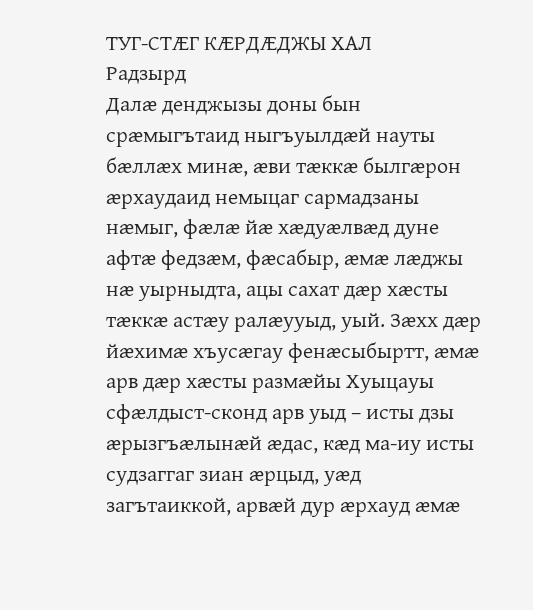ТУГ-СТÆГ КÆРДÆДЖЫ ХАЛ
Радзырд
Далæ денджызы доны бын срæмыгътаид ныгъуылдæй науты бæллæх минæ, æви тæккæ былгæрон æрхаудаид немыцаг сармадзаны нæмыг, фæлæ йæ хæдуæлвæд дуне афтæ федзæм, фæсабыр, æмæ лæджы нæ уырныдта, ацы сахат дæр хæсты тæккæ астæу ралæууыд, уый. Зæхх дæр йæхимæ хъусæгау фенæсыбыртт, æмæ арв дæр хæсты размæйы Хуыцауы сфæлдыст-сконд арв уыд – исты дзы æрызгъæлынæй æдас, кæд ма-иу исты судзаггаг зиан æрцыд, уæд загътаиккой, арвæй дур æрхауд æмæ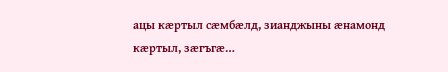ацы кæртыл сæмбæлд, зианджыны æнамонд кæртыл, зæгъгæ…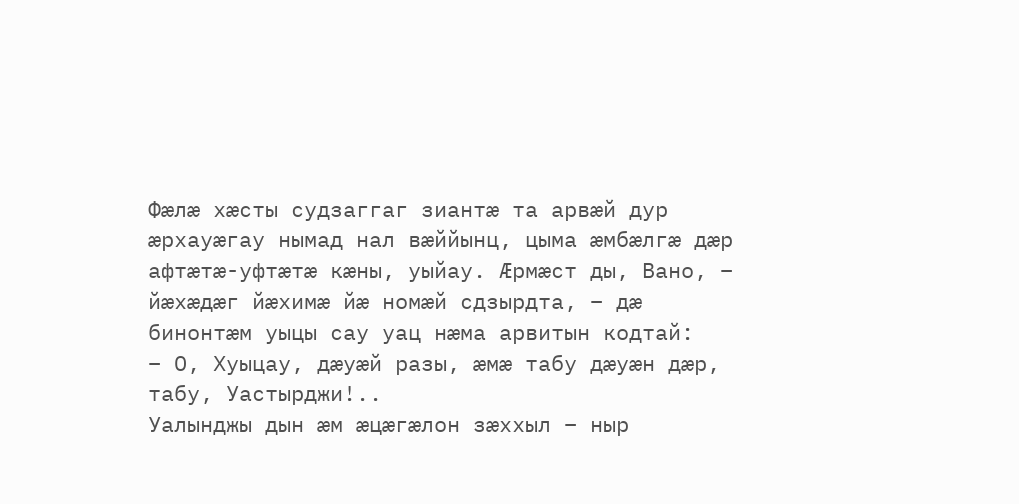Фæлæ хæсты судзаггаг зиантæ та арвæй дур æрхауæгау нымад нал вæййынц, цыма æмбæлгæ дæр афтæтæ-уфтæтæ кæны, уыйау. Æрмæст ды, Вано, – йæхæдæг йæхимæ йæ номæй сдзырдта, – дæ бинонтæм уыцы сау уац нæма арвитын кодтай:
– О, Хуыцау, дæуæй разы, æмæ табу дæуæн дæр, табу, Уастырджи!..
Уалынджы дын æм æцæгæлон зæххыл – ныр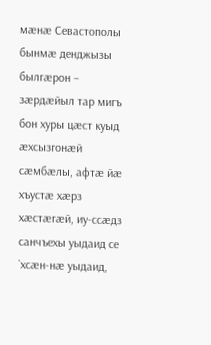мæнæ Севастополы бынмæ денджызы былгæрон – зæрдæйыл тар мигъ бон хуры цæст куыд æхсызгонæй сæмбæлы, афтæ йæ хъустæ хæрз хæстæгæй, иу-ссæдз санчъехы уыдаид се `хсæн-нæ уыдаид,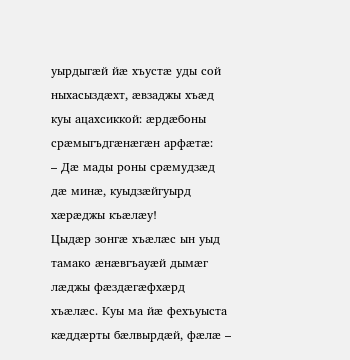уырдыгæй йæ хъустæ уды сой ныхасыздæхт, æвзаджы хъæд куы ацахсиккой: æрдæбоны срæмыгъдгæнæгæн арфæтæ:
– Дæ мады роны срæмудзæд дæ минæ, куыдзæйгуырд хæрæджы къæлæу!
Цыдæр зонгæ хъæлæс ын уыд тамако æнæвгъауæй дымæг лæджы фæздæгæфхæрд хъæлæс. Куы ма йæ фехъуыста кæддæрты бæлвырдæй, фæлæ –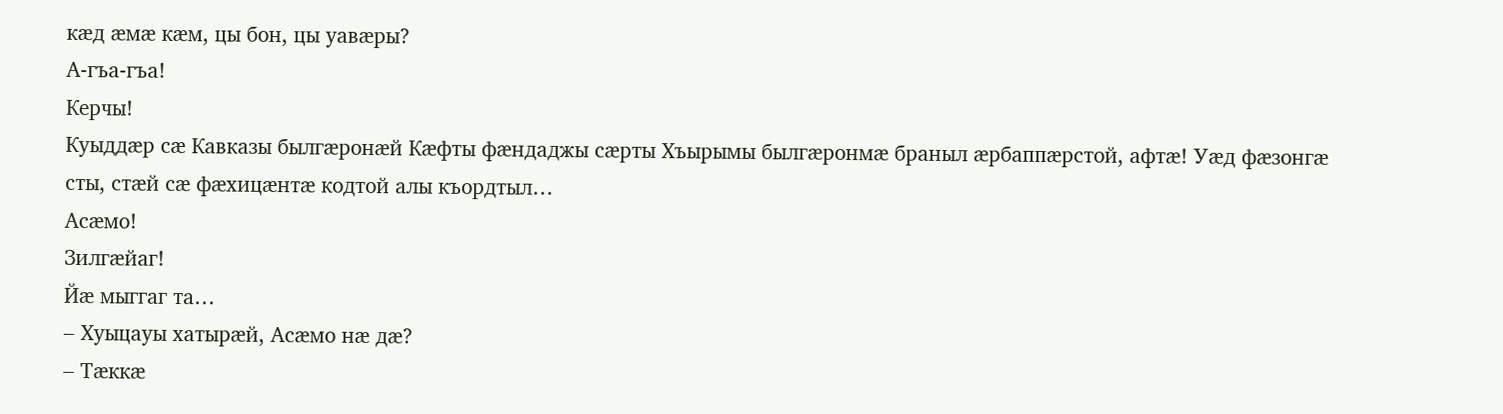кæд æмæ кæм, цы бон, цы уавæры?
А-гъа-гъа!
Керчы!
Куыддæр сæ Кавказы былгæронæй Кæфты фæндаджы сæрты Хъырымы былгæронмæ браныл æрбаппæрстой, афтæ! Уæд фæзонгæ сты, стæй сæ фæхицæнтæ кодтой алы къордтыл…
Асæмо!
Зилгæйаг!
Йæ мыггаг та…
– Хуыцауы хатырæй, Асæмо нæ дæ?
– Тæккæ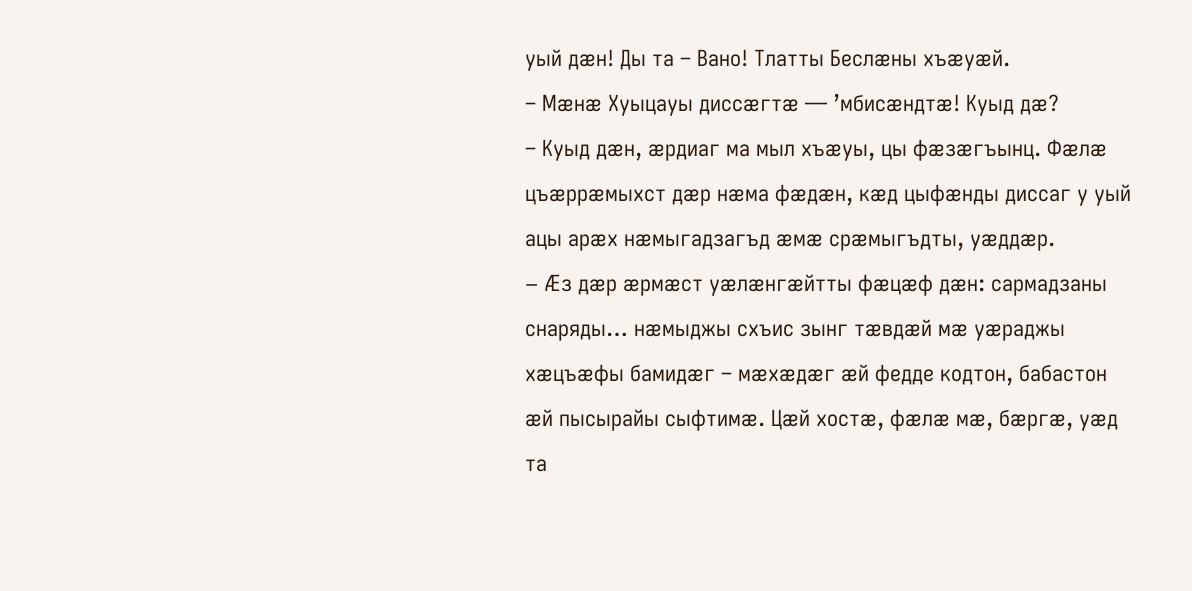уый дæн! Ды та – Вано! Тлатты Беслæны хъæуæй.
– Мæнæ Хуыцауы диссæгтæ — ’мбисæндтæ! Куыд дæ?
– Куыд дæн, æрдиаг ма мыл хъæуы, цы фæзæгъынц. Фæлæ цъæррæмыхст дæр нæма фæдæн, кæд цыфæнды диссаг у уый ацы арæх нæмыгадзагъд æмæ срæмыгъдты, уæддæр.
– Æз дæр æрмæст уæлæнгæйтты фæцæф дæн: сармадзаны снаряды… нæмыджы схъис зынг тæвдæй мæ уæраджы хæцъæфы бамидæг – мæхæдæг æй федде кодтон, бабастон æй пысырайы сыфтимæ. Цæй хостæ, фæлæ мæ, бæргæ, уæд та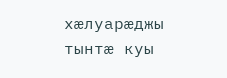хæлуарæджы тынтæ куы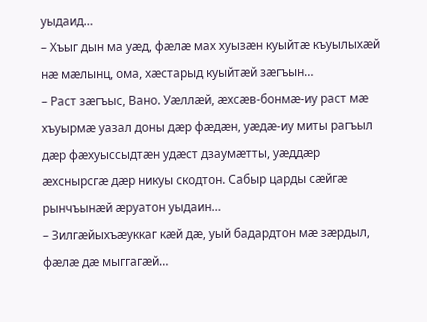уыдаид…
– Хъыг дын ма уæд, фæлæ мах хуызæн куыйтæ къуылыхæй нæ мæлынц, ома, хæстарыд куыйтæй зæгъын…
– Раст зæгъыс, Вано. Уæллæй, æхсæв-бонмæ-иу раст мæ хъуырмæ уазал доны дæр фæдæн, уæдæ-иу миты рагъыл дæр фæхуыссыдтæн удæст дзаумæтты, уæддæр æхснырсгæ дæр никуы скодтон. Сабыр царды сæйгæ рынчъынæй æруатон уыдаин…
– Зилгæйыхъæуккаг кæй дæ, уый бадардтон мæ зæрдыл, фæлæ дæ мыггагæй…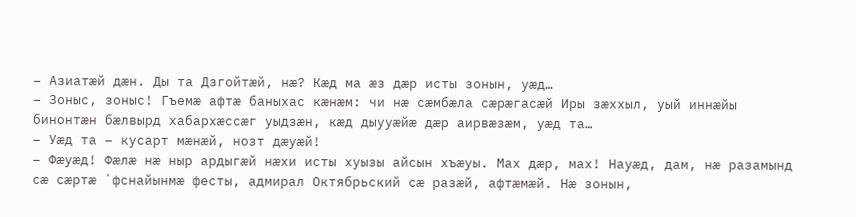– Азиатæй дæн. Ды та Дзгойтæй, нæ? Кæд ма æз дæр исты зонын, уæд…
– Зоныс, зоныс! Гъемæ афтæ баныхас кæнæм: чи нæ сæмбæла сæрæгасæй Иры зæххыл, уый иннæйы бинонтæн бæлвырд хабархæссæг уыдзæн, кæд дыууæйæ дæр аирвæзæм, уæд та…
– Уæд та – кусарт мæнæй, нозт дæуæй!
– Фæуæд! Фæлæ нæ ныр ардыгæй нæхи исты хуызы айсын хъæуы. Мах дæр, мах! Науæд, дам, нæ разамынд сæ сæртæ `фснайынмæ фесты, адмирал Октябрьский сæ разæй, афтæмæй. Нæ зонын,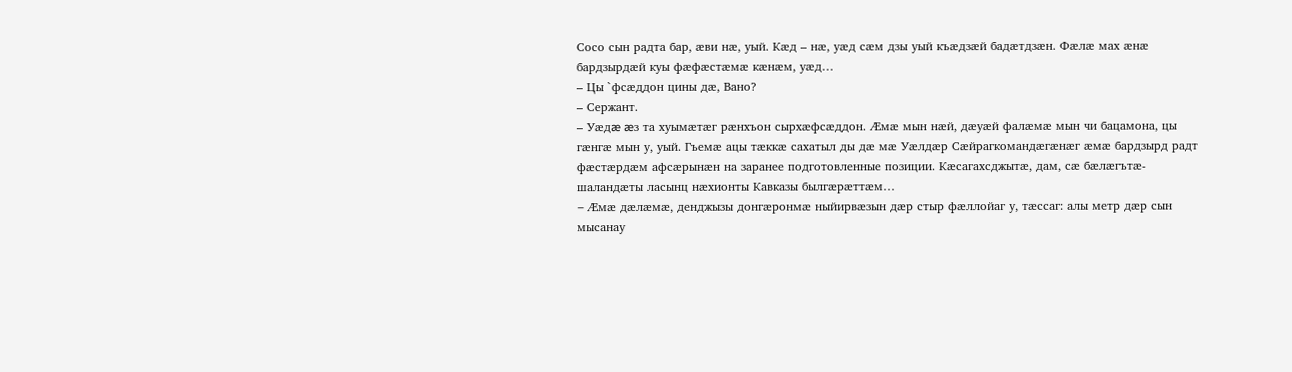Сосо сын радта бар, æви нæ, уый. Кæд – нæ, уæд сæм дзы уый къæдзæй бадæтдзæн. Фæлæ мах æнæ бардзырдæй куы фæфæстæмæ кæнæм, уæд…
– Цы `фсæддон цины дæ, Вано?
– Сержант.
– Уæдæ æз та хуымæтæг рæнхъон сырхæфсæддон. Æмæ мын нæй, дæуæй фалæмæ мын чи бацамона, цы гæнгæ мын у, уый. Гъемæ ацы тæккæ сахатыл ды дæ мæ Уæлдæр Сæйрагкомандæгæнæг æмæ бардзырд радт фæстæрдæм афсæрынæн на заранее подготовленные позиции. Кæсагахсджытæ, дам, сæ бæлæгътæ-шаландæты ласынц нæхионты Кавказы былгæрæттæм…
– Æмæ дæлæмæ, денджызы донгæронмæ ныйирвæзын дæр стыр фæллойаг у, тæссаг: алы метр дæр сын мысанау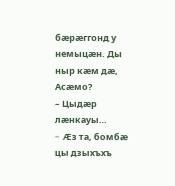бæрæггонд у немыцæн. Ды ныр кæм дæ, Асæмо?
– Цыдæр лæнкауы…
– Æз та, бомбæ цы дзыхъхъ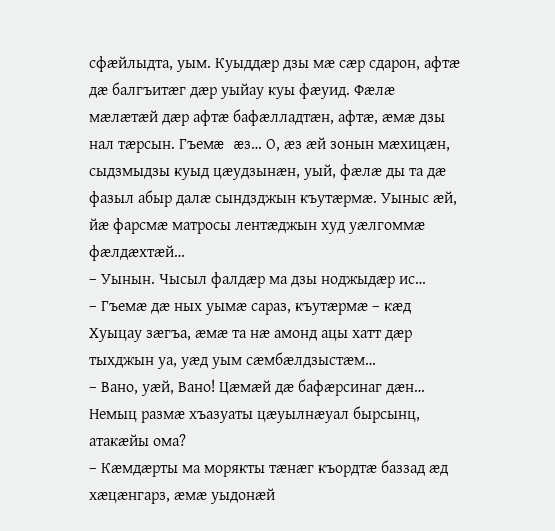сфæйлыдта, уым. Куыддæр дзы мæ сæр сдарон, афтæ дæ балгъитæг дæр уыйау куы фæуид. Фæлæ мæлæтæй дæр афтæ бафæлладтæн, афтæ, æмæ дзы нал тæрсын. Гъемæ æз… О, æз æй зонын мæхицæн, сыдзмыдзы куыд цæудзынæн, уый, фæлæ ды та дæ фазыл абыр далæ сындзджын къутæрмæ. Уыныс æй, йæ фарсмæ матросы лентæджын худ уæлгоммæ фæлдæхтæй…
– Уынын. Чысыл фалдæр ма дзы ноджыдæр ис…
– Гъемæ дæ ных уымæ сараз, къутæрмæ – кæд Хуыцау зæгъа, æмæ та нæ амонд ацы хатт дæр тыхджын уа, уæд уым сæмбæлдзыстæм…
– Вано, уæй, Вано! Цæмæй дæ бафæрсинаг дæн… Немыц размæ хъазуаты цæуылнæуал бырсынц, атакæйы ома?
– Кæмдæрты ма морякты тæнæг къордтæ баззад æд хæцæнгарз, æмæ уыдонæй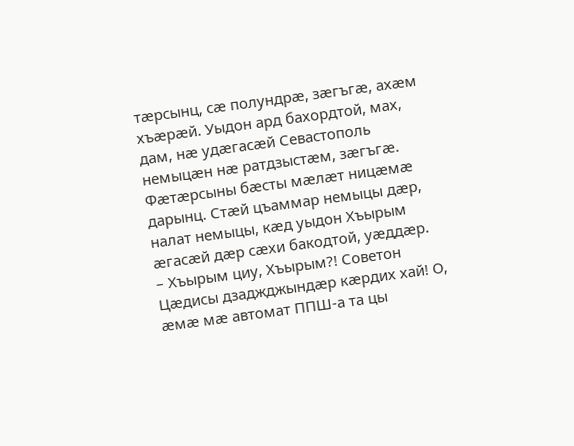тæрсынц, сæ полундрæ, зæгъгæ, ахæм хъæрæй. Уыдон ард бахордтой, мах, дам, нæ удæгасæй Севастополь немыцæн нæ ратдзыстæм, зæгъгæ. Фæтæрсыны бæсты мæлæт ницæмæ дарынц. Стæй цъаммар немыцы дæр, налат немыцы, кæд уыдон Хъырым æгасæй дæр сæхи бакодтой, уæддæр.
– Хъырым циу, Хъырым?! Советон Цæдисы дзаджджындæр кæрдих хай! О, æмæ мæ автомат ППШ-а та цы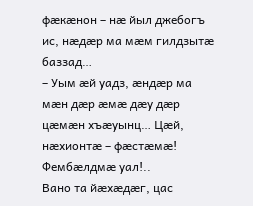фæкæнон – нæ йыл джебогъ ис, нæдæр ма мæм гилдзытæ баззад…
– Уым æй уадз, æндæр ма мæн дæр æмæ дæу дæр цæмæн хъæуынц… Цæй, нæхионтæ – фæстæмæ! Фембæлдмæ уал!..
Вано та йæхæдæг, цас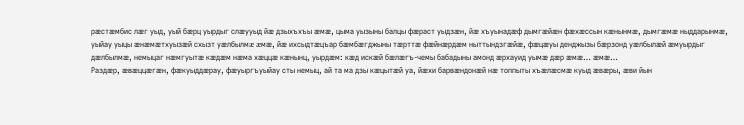рæстæмбис лæг уыд, уый бæрц уырдыг слæууыд йæ дзыхъхъы æмæ, цыма уызыны балцы фæраст уыдзæн, йæ хъуынадæф дымгæйæн фæхæссын кæнынмæ, дымгæмæ ныддарынмæ, уыйау уыцы æнæмæтхуызæй схызт уæлбылмæ æмæ, йæ ихсыдтæцъар бæмбæгджыны тæрттæ фæйнæрдæм ныттындзгæйæ, фæцæуы денджызы бæрзонд уæлбылæй æмуырдыг дæлбылмæ, немыцаг нæмгуытæ кæдæм нæма хæццæ кæнынц, уырдæм: кæд искæй бæлæгъ-чемы бабадыны амонд æрхауид уымæ дæр æмæ… æмæ…
Раздæр, æвæццæгæн, фæкуыддæрау, фæуыргъуыйау сты немыц, ай та ма дзы кæцытæй уа, йæхи барвæндонæй нæ топпыты хъæлæсмæ куыд æвæры, æви йын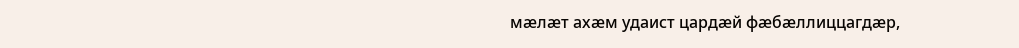мæлæт ахæм удаист цардæй фæбæллиццагдæр,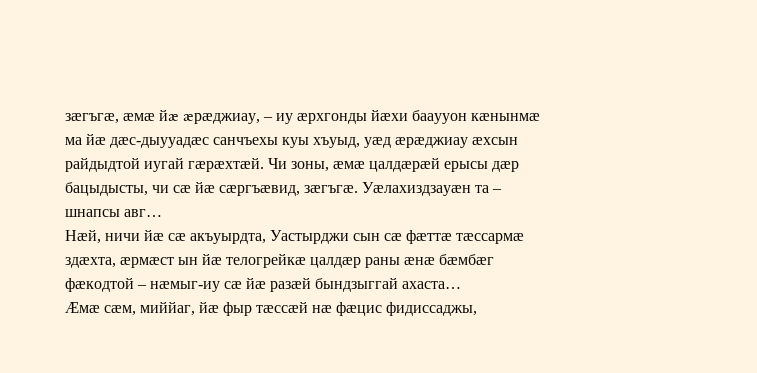зæгъгæ, æмæ йæ æрæджиау, – иу æрхгонды йæхи бааууон кæнынмæ ма йæ дæс-дыууадæс санчъехы куы хъуыд, уæд æрæджиау æхсын райдыдтой иугай гæрæхтæй. Чи зоны, æмæ цалдæрæй ерысы дæр бацыдысты, чи сæ йæ сæргъæвид, зæгъгæ. Уæлахиздзауæн та – шнапсы авг…
Нæй, ничи йæ сæ акъуырдта, Уастырджи сын сæ фæттæ тæссармæ здæхта, æрмæст ын йæ телогрейкæ цалдæр раны æнæ бæмбæг фæкодтой – нæмыг-иу сæ йæ разæй бындзыггай ахаста…
Æмæ сæм, миййаг, йæ фыр тæссæй нæ фæцис фидиссаджы,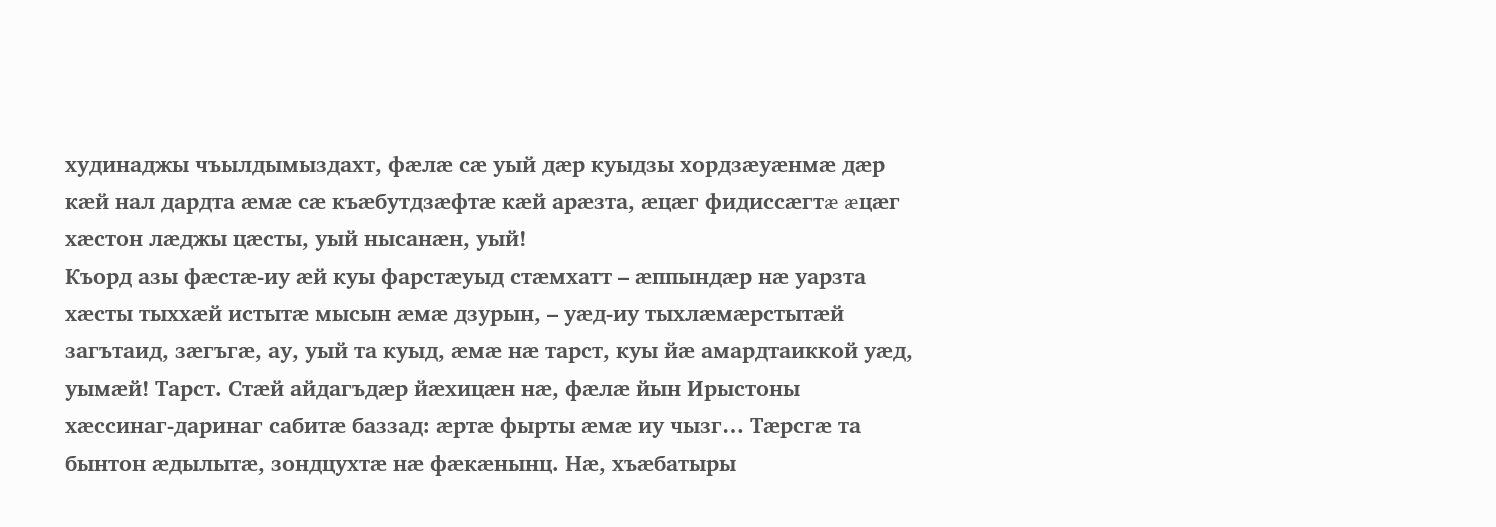худинаджы чъылдымыздахт, фæлæ сæ уый дæр куыдзы хордзæуæнмæ дæр кæй нал дардта æмæ сæ къæбутдзæфтæ кæй арæзта, æцæг фидиссæгтæ æцæг хæстон лæджы цæсты, уый нысанæн, уый!
Къорд азы фæстæ-иу æй куы фарстæуыд стæмхатт – æппындæр нæ уарзта хæсты тыххæй истытæ мысын æмæ дзурын, – уæд-иу тыхлæмæрстытæй загътаид, зæгъгæ, ау, уый та куыд, æмæ нæ тарст, куы йæ амардтаиккой уæд, уымæй! Тарст. Стæй айдагъдæр йæхицæн нæ, фæлæ йын Ирыстоны хæссинаг-даринаг сабитæ баззад: æртæ фырты æмæ иу чызг… Тæрсгæ та бынтон æдылытæ, зондцухтæ нæ фæкæнынц. Нæ, хъæбатыры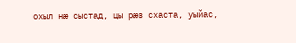охыл нæ сыстад, цы рæз схаста, уыйас,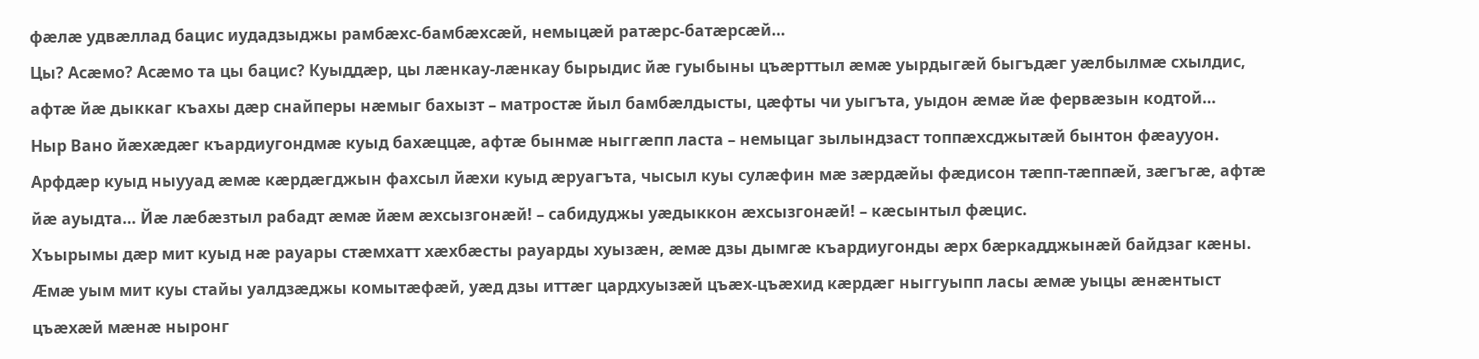фæлæ удвæллад бацис иудадзыджы рамбæхс-бамбæхсæй, немыцæй ратæрс-батæрсæй…
Цы? Асæмо? Асæмо та цы бацис? Куыддæр, цы лæнкау-лæнкау бырыдис йæ гуыбыны цъæрттыл æмæ уырдыгæй быгъдæг уæлбылмæ схылдис, афтæ йæ дыккаг къахы дæр снайперы нæмыг бахызт – матростæ йыл бамбæлдысты, цæфты чи уыгъта, уыдон æмæ йæ фервæзын кодтой…
Ныр Вано йæхæдæг къардиугондмæ куыд бахæццæ, афтæ бынмæ ныггæпп ласта – немыцаг зылындзаст топпæхсджытæй бынтон фæаууон. Арфдæр куыд ныууад æмæ кæрдæгджын фахсыл йæхи куыд æруагъта, чысыл куы сулæфин мæ зæрдæйы фæдисон тæпп-тæппæй, зæгъгæ, афтæ йæ ауыдта… Йæ лæбæзтыл рабадт æмæ йæм æхсызгонæй! – сабидуджы уæдыккон æхсызгонæй! – кæсынтыл фæцис.
Хъырымы дæр мит куыд нæ рауары стæмхатт хæхбæсты рауарды хуызæн, æмæ дзы дымгæ къардиугонды æрх бæркадджынæй байдзаг кæны. Æмæ уым мит куы стайы уалдзæджы комытæфæй, уæд дзы иттæг цардхуызæй цъæх-цъæхид кæрдæг ныггуыпп ласы æмæ уыцы æнæнтыст цъæхæй мæнæ ныронг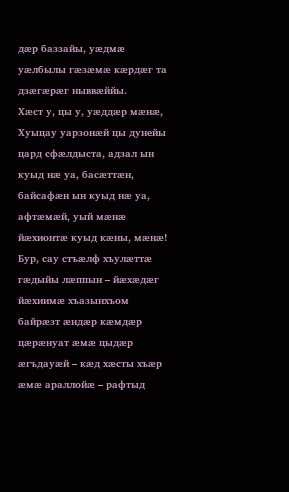дæр баззайы, уæдмæ уæлбылы гæзæмæ кæрдæг та дзæгæрæг ныввæййы.
Хæст у, цы у, уæддæр мæнæ, Хуыцау уарзонæй цы дунейы цард сфæлдыста, адзал ын куыд нæ уа, басæттæн, байсафæн ын куыд нæ уа, афтæмæй, уый мæнæ йæхионтæ куыд кæны, мæнæ!
Бур, сау стъæлф хъулæттæ гæдыйы лæппын – йæхæдæг йæхиимæ хъазынхъом байрæзт æндæр кæмдæр цæрæнуат æмæ цыдæр æгъдауæй – кæд хæсты хъæр æмæ араллойæ – рафтыд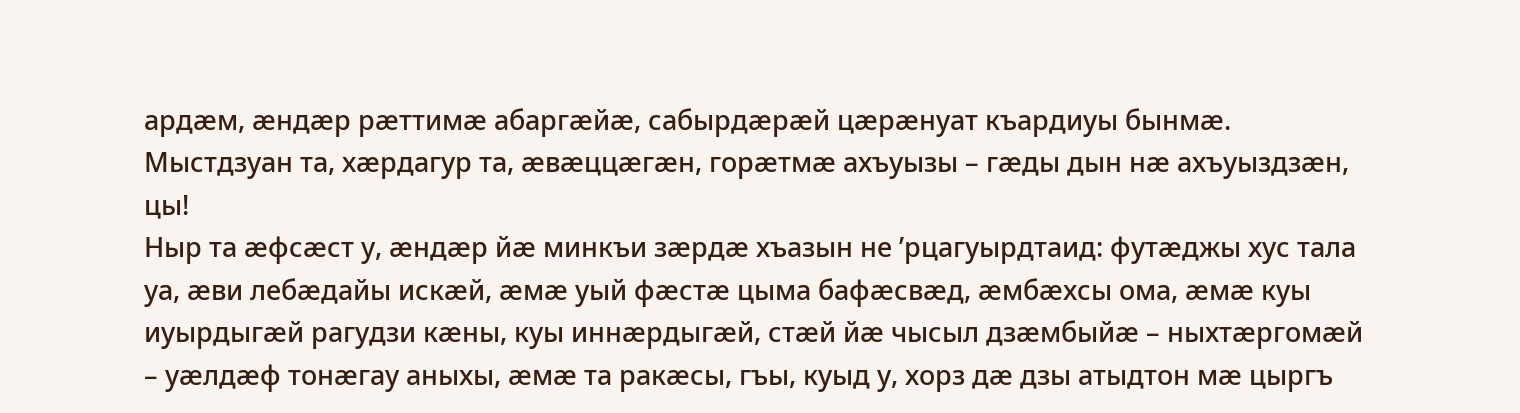ардæм, æндæр рæттимæ абаргæйæ, сабырдæрæй цæрæнуат къардиуы бынмæ. Мыстдзуан та, хæрдагур та, æвæццæгæн, горæтмæ ахъуызы – гæды дын нæ ахъуыздзæн, цы!
Ныр та æфсæст у, æндæр йæ минкъи зæрдæ хъазын не ’рцагуырдтаид: футæджы хус тала уа, æви лебæдайы искæй, æмæ уый фæстæ цыма бафæсвæд, æмбæхсы ома, æмæ куы иуырдыгæй рагудзи кæны, куы иннæрдыгæй, стæй йæ чысыл дзæмбыйæ – ныхтæргомæй – уæлдæф тонæгау аныхы, æмæ та ракæсы, гъы, куыд у, хорз дæ дзы атыдтон мæ цыргъ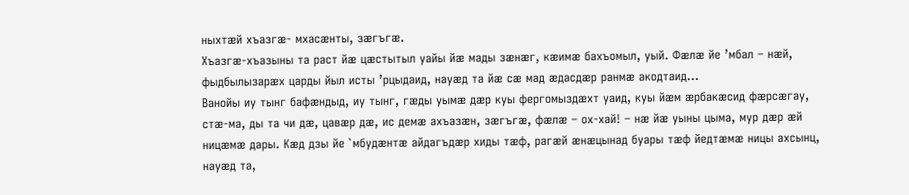ныхтæй хъазгæ- мхасæнты, зæгъгæ.
Хъазгæ-хъазыны та раст йæ цæстытыл уайы йæ мады зæнæг, кæимæ бахъомыл, уый. Фæлæ йе ’мбал – нæй, фыдбылызарæх царды йыл исты ’рцыдаид, науæд та йæ сæ мад æдасдæр ранмæ акодтаид…
Ванойы иу тынг бафæндыд, иу тынг, гæды уымæ дæр куы фергомыздæхт уаид, куы йæм æрбакæсид фæрсæгау, стæ-ма, ды та чи дæ, цавæр дæ, ис демæ ахъазæн, зæгъгæ, фæлæ – ох-хай! – нæ йæ уыны цыма, мур дæр æй ницæмæ дары. Кæд дзы йе `мбудæнтæ айдагъдæр хиды тæф, рагæй æнæцынад буары тæф йедтæмæ ницы ахсынц, науæд та,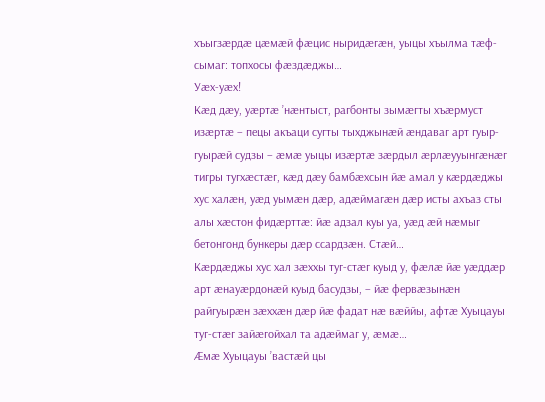хъыгзæрдæ цæмæй фæцис ныридæгæн, уыцы хъылма тæф-сымаг: топхосы фæздæджы…
Уæх-уæх!
Кæд дæу, уæртæ ’нæнтыст, рагбонты зымæгты хъæрмуст изæртæ – пецы акъаци сугты тыхджынæй æндаваг арт гуыр-гуырæй судзы – æмæ уыцы изæртæ зæрдыл æрлæууынгæнæг тигры тугхæстæг, кæд дæу бамбæхсын йæ амал у кæрдæджы хус халæн, уæд уымæн дæр, адæймагæн дæр исты ахъаз сты алы хæстон фидæрттæ: йæ адзал куы уа, уæд æй нæмыг бетонгонд бункеры дæр ссардзæн. Стæй…
Кæрдæджы хус хал зæххы туг-стæг куыд у, фæлæ йæ уæддæр арт æнауæрдонæй куыд басудзы, – йæ фервæзынæн райгуырæн зæххæн дæр йæ фадат нæ вæййы, афтæ Хуыцауы туг-стæг зайæгойхал та адæймаг у, æмæ…
Æмæ Хуыцауы ’вастæй цы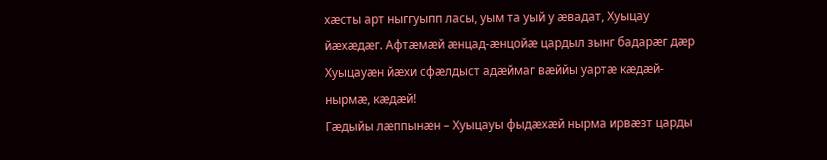хæсты арт ныггуыпп ласы, уым та уый у æвадат, Хуыцау йæхæдæг. Афтæмæй æнцад-æнцойæ цардыл зынг бадарæг дæр Хуыцауæн йæхи сфæлдыст адæймаг вæййы уартæ кæдæй-нырмæ, кæдæй!
Гæдыйы лæппынæн – Хуыцауы фыдæхæй нырма ирвæзт царды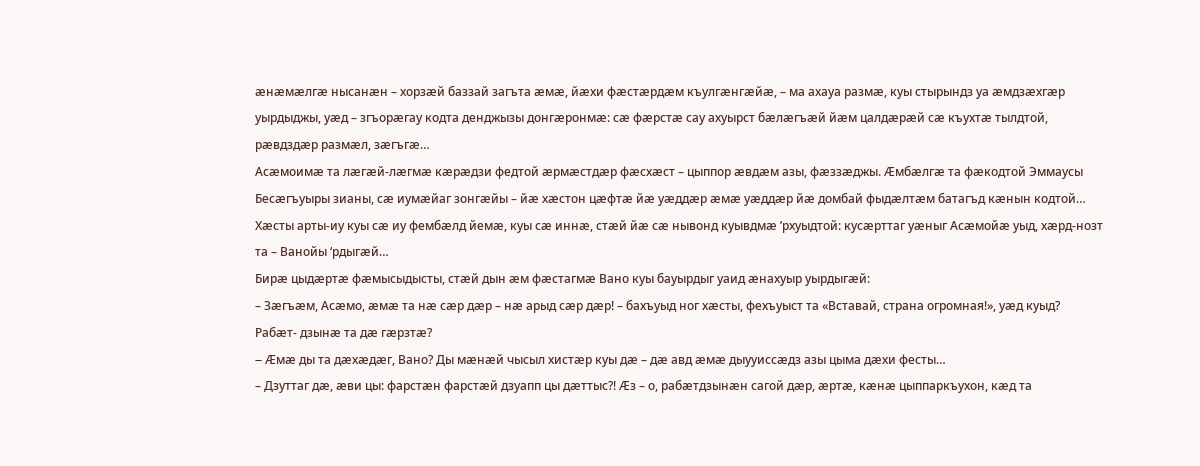æнæмæлгæ нысанæн – хорзæй баззай загъта æмæ, йæхи фæстæрдæм къулгæнгæйæ, – ма ахауа размæ, куы стырындз уа æмдзæхгæр уырдыджы, уæд – згъорæгау кодта денджызы донгæронмæ: сæ фæрстæ сау ахуырст бæлæгъæй йæм цалдæрæй сæ къухтæ тылдтой, рæвдздæр размæл, зæгъгæ…
Асæмоимæ та лæгæй-лæгмæ кæрæдзи федтой æрмæстдæр фæсхæст – цыппор æвдæм азы, фæззæджы. Æмбæлгæ та фæкодтой Эммаусы Бесæгъуыры зианы, сæ иумæйаг зонгæйы – йæ хæстон цæфтæ йæ уæддæр æмæ уæддæр йæ домбай фыдæлтæм батагъд кæнын кодтой… Хæсты арты-иу куы сæ иу фембæлд йемæ, куы сæ иннæ, стæй йæ сæ нывонд куывдмæ ’рхуыдтой: кусæрттаг уæныг Асæмойæ уыд, хæрд-нозт та – Ванойы ‘рдыгæй…
Бирæ цыдæртæ фæмысыдысты, стæй дын æм фæстагмæ Вано куы бауырдыг уаид æнахуыр уырдыгæй:
– Зæгъæм, Асæмо, æмæ та нæ сæр дæр – нæ арыд сæр дæр! – бахъуыд ног хæсты, фехъуыст та «Вставай, страна огромная!», уæд куыд? Рабæт- дзынæ та дæ гæрзтæ?
– Æмæ ды та дæхæдæг, Вано? Ды мæнæй чысыл хистæр куы дæ – дæ авд æмæ дыууиссæдз азы цыма дæхи фесты…
– Дзуттаг дæ, æви цы: фарстæн фарстæй дзуапп цы дæттыс?! Æз – о, рабæтдзынæн сагой дæр, æртæ, кæнæ цыппаркъухон, кæд та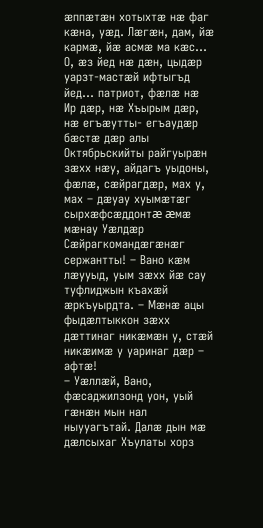æппæтæн хотыхтæ нæ фаг кæна, уæд. Лæгæн, дам, йæ кармæ, йæ асмæ ма кæс… О, æз йед нæ дæн, цыдæр уарзт-мастæй ифтыгъд йед… патриот, фæлæ нæ Ир дæр, нæ Хъырым дæр, нæ егъæутты- егъаудæр бæстæ дæр алы Октябрьскийты райгуырæн зæхх нæу, айдагъ уыдоны, фæлæ, сæйрагдæр, мах у, мах – дæуау хуымæтæг сырхæфсæддонтæ æмæ мæнау Уæлдæр Сæйрагкомандæгæнæг сержантты! – Вано кæм лæууыд, уым зæхх йæ сау туфлиджын къахæй æркъуырдта. – Мæнæ ацы фыдæлтыккон зæхх дæттинаг никæмæн у, стæй никæимæ у уаринаг дæр – афтæ!
– Уæллæй, Вано, фæсаджилзонд уон, уый гæнæн мын нал ныууагътай. Далæ дын мæ дæлсыхаг Хъулаты хорз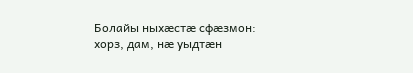Болайы ныхæстæ сфæзмон: хорз, дам, нæ уыдтæн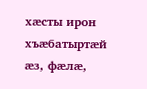хæсты ирон хъæбатыртæй æз, фæлæ,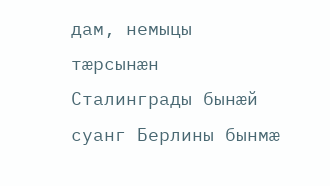дам, немыцы тæрсынæн Сталинграды бынæй суанг Берлины бынмæ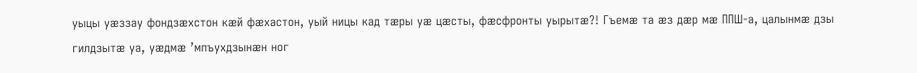уыцы уæззау фондзæхстон кæй фæхастон, уый ницы кад тæры уæ цæсты, фæсфронты уырытæ?! Гъемæ та æз дæр мæ ППШ-а, цалынмæ дзы гилдзытæ уа, уæдмæ ’мпъухдзынæн ног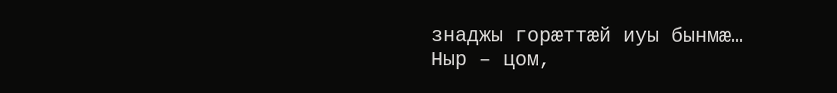знаджы горæттæй иуы бынмæ…
Ныр – цом,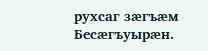рухсаг зæгъæм Бесæгъуырæн.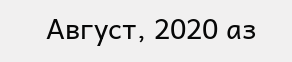Август, 2020 аз